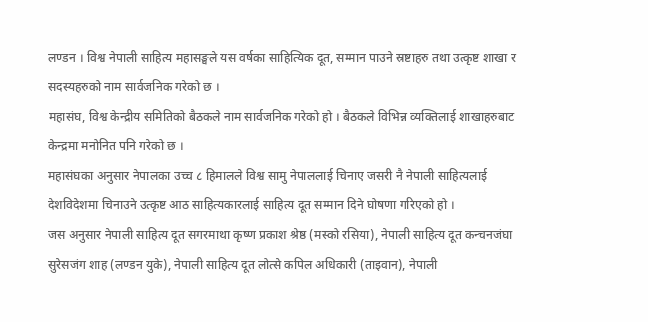लण्डन । विश्व नेपाली साहित्य महासङ्घले यस वर्षका साहित्यिक दूत, सम्मान पाउने स्रष्टाहरु तथा उत्कृष्ट शाखा र सदस्यहरुको नाम सार्वजनिक गरेको छ ।
महासंघ, विश्व केन्द्रीय समितिको बैठकले नाम सार्वजनिक गरेको हो । बैठकले विभिन्न व्यक्तिलाई शाखाहरुबाट केन्द्रमा मनोनित पनि गरेको छ ।
महासंघका अनुसार नेपालका उच्च ८ हिमालले विश्व सामु नेपाललाई चिनाए जसरी नै नेपाली साहित्यलाई देशविदेशमा चिनाउने उत्कृष्ट आठ साहित्यकारलाई साहित्य दूत सम्मान दिने घोषणा गरिएको हो ।
जस अनुसार नेपाली साहित्य दूत सगरमाथा कृष्ण प्रकाश श्रेष्ठ (मस्को रसिया), नेपाली साहित्य दूत कन्चनजंघा सुरेसजंग शाह (लण्डन युके), नेपाली साहित्य दूत लोत्से कपिल अधिकारी (ताइवान), नेपाली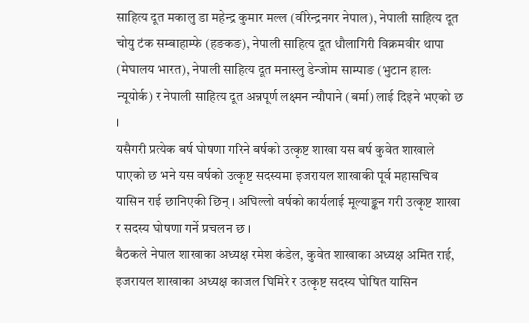साहित्य दूत मकालु डा महेन्द्र कुमार मल्ल (वीरेन्द्रनगर नेपाल), नेपाली साहित्य दूत चोयु टंक सम्बाहाम्फे (हङकङ), नेपाली साहित्य दूत धौलागिरी विक्रमवीर थापा (मेघालय भारत), नेपाली साहित्य दूत मनास्लु डेन्जोम साम्पाङ (भुटान हालः न्यूयोर्क) र नेपाली साहित्य दूत अन्नपूर्ण लक्ष्मन न्यौपाने (बर्मा) लाई दिइने भएको छ ।
यसैगरी प्रत्येक बर्ष घोषणा गरिने बर्षको उत्कृष्ट शाखा यस बर्ष कुवेत शाखाले पाएको छ भने यस वर्षको उत्कृष्ट सदस्यमा इजरायल शाखाकी पूर्व महासचिव यासिन राई छानिएकी छिन् । अघिल्लो वर्षको कार्यलाई मूल्याङ्कन गरी उत्कृष्ट शाखा र सदस्य घोषणा गर्ने प्रचलन छ ।
बैठकले नेपाल शाखाका अध्यक्ष रमेश कंडेल, कुवेत शाखाका अध्यक्ष अमित राई, इजरायल शाखाका अध्यक्ष काजल घिमिरे र उत्कृष्ट सदस्य घोषित यासिन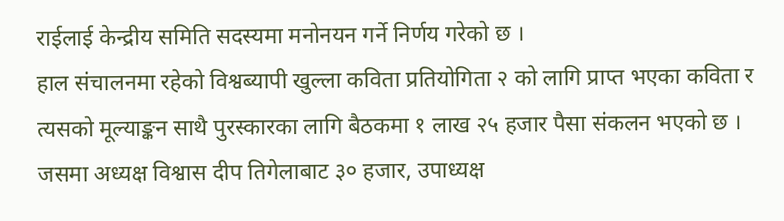राईलाई केन्द्रीय समिति सदस्यमा मनोनयन गर्ने निर्णय गरेको छ ।
हाल संचालनमा रहेको विश्वब्यापी खुल्ला कविता प्रतियोगिता २ को लागि प्राप्त भएका कविता र त्यसको मूल्याङ्कन साथै पुरस्कारका लागि बैठकमा १ लाख २५ हजार पैसा संकलन भएको छ । जसमा अध्यक्ष विश्वास दीप तिगेलाबाट ३० हजार, उपाध्यक्ष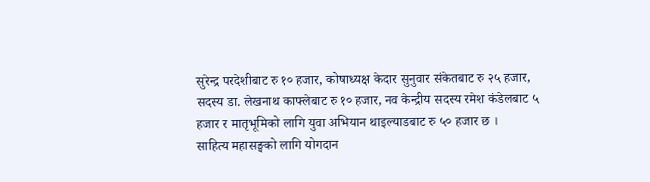सुरेन्द्र परदेशीबाट रु १० हजार, कोषाध्यक्ष केदार सुनुवार संकेतबाट रु २५ हजार, सदस्य डा. लेखनाथ काफ्लेबाट रु १० हजार, नव केन्द्रीय सदस्य रमेश कंडेलबाट ५ हजार र मातृभूमिको लागि युवा अभियान थाइल्याडबाट रु ५० हजार छ ।
साहित्य महासङ्घको लागि योगदान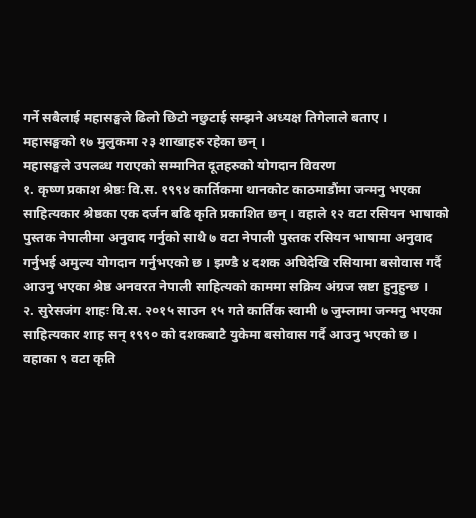गर्ने सबैलाई महासङ्घले ढिलो छिटो नछुटाई सम्झने अध्यक्ष तिगेलाले बताए ।
महासङ्घको १७ मुलुकमा २३ शाखाहरु रहेका छन् ।
महासङ्घले उपलब्ध गराएको सम्मानित दूतहरुको योगदान विवरण
१. कृष्ण प्रकाश श्रेष्ठः वि.स. १९९४ कार्तिकमा थानकोट काठमाडौंमा जन्मनु भएका साहित्यकार श्रेष्ठका एक दर्जन बढि कृति प्रकाशित छन् । वहाले १२ वटा रसियन भाषाको पुस्तक नेपालीमा अनुवाद गर्नुको साथै ७ वटा नेपाली पुस्तक रसियन भाषामा अनुवाद गर्नुभई अमुल्य योगदान गर्नुभएको छ । झण्डै ४ दशक अघिदेखि रसियामा बसोवास गर्दै आउनु भएका श्रेष्ठ अनवरत नेपाली साहित्यको काममा सक्रिय अंग्रज स्रष्टा हुनुहुन्छ ।
२. सुरेसजंग शाहः वि.स. २०१५ साउन १५ गते कार्तिक स्वामी ७ जुम्लामा जन्मनु भएका साहित्यकार शाह सन् १९९० को दशकबाटै युकेमा बसोवास गर्दै आउनु भएको छ । वहाका ९ वटा कृति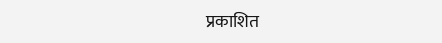प्रकाशित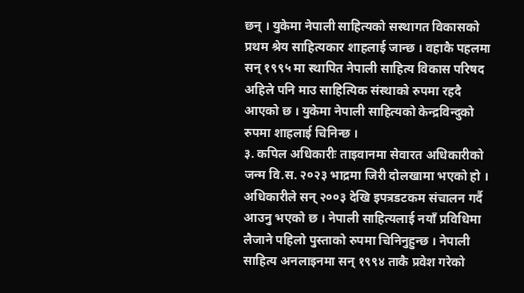छन् । युकेमा नेपाली साहित्यको सस्थागत विकासको प्रथम श्रेय साहित्यकार शाहलाई जान्छ । वहाकै पहलमा सन् १९९५ मा स्थापित नेपाली साहित्य विकास परिषद अहिले पनि माउ साहित्यिक संस्थाको रुपमा रहदै आएको छ । युकेमा नेपाली साहित्यको केन्द्रविन्दुको रुपमा शाहलाई चिनिन्छ ।
३. कपिल अधिकारीः ताइवानमा सेवारत अधिकारीको जन्म वि.स. २०२३ भाद्रमा जिरी दोलखामा भएको हो । अधिकारीले सन् २००३ देखि इपत्रडटकम संचालन गर्दै आउनु भएको छ । नेपाली साहित्यलाई नयाँ प्रविधिमा लैजाने पहिलो पुस्ताको रुपमा चिनिनुहुन्छ । नेपाली साहित्य अनलाइनमा सन् १९९४ ताकै प्रवेश गरेको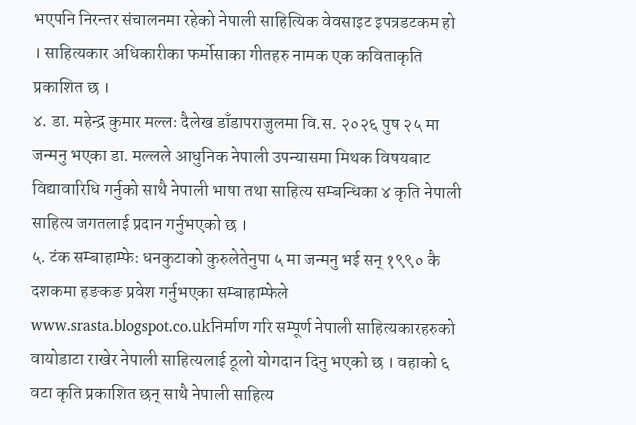भएपनि निरन्तर संचालनमा रहेको नेपाली साहित्यिक वेवसाइट इपत्रडटकम हो । साहित्यकार अधिकारीका फर्मोसाका गीतहरु नामक एक कविताकृति प्रकाशित छ ।
४. डा. महेन्द्र कुमार मल्लः दैलेख डाँडापराजुलमा वि.स. २०२६ पुष २५ मा जन्मनु भएका डा. मल्लले आधुनिक नेपाली उपन्यासमा मिथक विषयबाट विद्यावारिधि गर्नुको साथै नेपाली भाषा तथा साहित्य सम्बन्धिका ४ कृति नेपाली साहित्य जगतलाई प्रदान गर्नुभएको छ ।
५. टंक सम्बाहाम्फेः धनकुटाको कुरुलेतेनुपा ५ मा जन्मनु भई सन् १९९० कै दशकमा हङकङ प्रवेश गर्नुभएका सम्बाहाम्फेले www.srasta.blogspot.co.ukनिर्माण गरि सम्पूर्ण नेपाली साहित्यकारहरुको वायोडाटा राखेर नेपाली साहित्यलाई ठूलो योगदान दिनु भएको छ । वहाको ६ वटा कृति प्रकाशित छन् साथै नेपाली साहित्य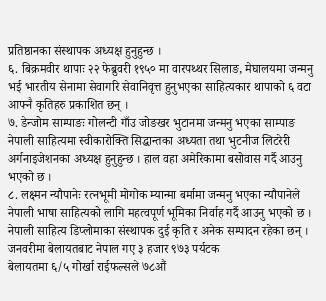प्रतिष्ठानका संस्थापक अध्यक्ष हुनुहुन्छ ।
६. बिक्रमवीर थापाः २२ फेब्रुवरी १९५० मा वारपथ्थर सिलाङ, मेघालयमा जन्मनु भई भारतीय सेनामा सेवागरि सेवानिवृत्त हुनुभएका साहित्यकार थापाको ६ वटा आफ्नै कृतिहरु प्रकाशित छन् ।
७. डेन्जोम साम्पाङः गोलन्टी गाँउ जोङखर भुटानमा जन्मनु भएका साम्पाङ नेपाली साहित्यमा स्वीकारोक्ति सिद्धान्तका अध्यता तथा भुटनीज लिटरेरी अर्गनाइजेशनका अध्यक्ष हुनुहुन्छ । हाल वहा अमेरिकामा बसोवास गर्दै आउनु भएको छ ।
८. लक्ष्मन न्यौपानेः रत्नभूमी मोगोक म्यान्मा बर्मामा जन्मनु भएका न्यौपानेले नेपाली भाषा साहित्यको लागि महत्वपूर्ण भूमिका निर्वाह गर्दै आउनु भएको छ । नेपाली साहित्य डिप्लोमाका संस्थापक दुई कृति र अनेक सम्पादन रहेका छन् ।
जनवरीमा बेलायतबाट नेपाल गए ३ हजार ९७३ पर्यटक
बेलायतमा ६/५ गोर्खा राईफल्सले ७८औं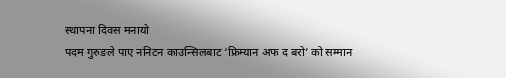स्थापना दिवस मनायो
पदम गुरुङले पाए ननिटन काउन्सिलबाट ‘फ्रिम्यान अफ द बरो’ को सम्मान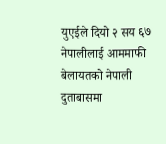युएईले दियो २ सय ६७ नेपालीलाई आममाफी
बेलायतको नेपाली दुताबासमा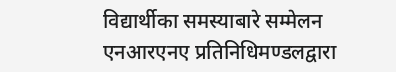विद्यार्थीका समस्याबारे सम्मेलन
एनआरएनए प्रतिनिधिमण्डलद्वारा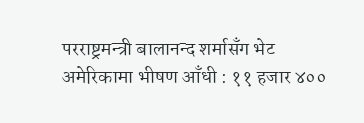परराष्ट्रमन्त्री बालानन्द शर्मासँग भेट
अमेरिकामा भीषण आँधी : ११ हजार ४००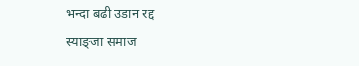भन्दा बढी उडान रद्द
स्याङ्जा समाज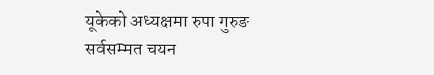यूकेको अध्यक्षमा रुपा गुरुङ सर्वसम्मत चयन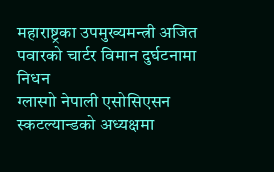महाराष्ट्रका उपमुख्यमन्त्री अजित पवारको चार्टर विमान दुर्घटनामा निधन
ग्लास्गो नेपाली एसोसिएसन स्कटल्यान्डको अध्यक्षमा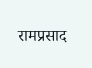रामप्रसाद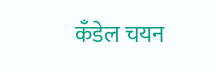कँडेल चयन